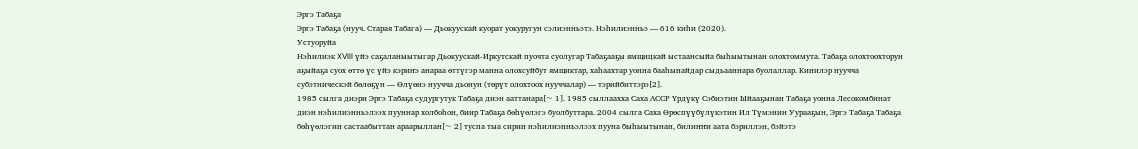Эргэ Табаҕа
Эргэ Табаҕа (нууч. Старая Табага) — Дьокуускай куорат уокуругун сэлиэнньэтэ. Нэһилиэнньэ — 616 киһи (2020).
Устуоруйа
Нэһилиэк XVIII үйэ саҕаланыытыгар Дьокуускай-Иркутскай пуочта суолугар Табаҕааҕы ямщицкай ыстаансыйа быһыытынан олохтоммута. Табаҕа олохтоохторун аҕыйаҕа суох өттө үс үйэ кэриҥэ анараа өттүгэр манна олохсуйбут ямщиктар, хаһаахтар уонна бааһынайдар сыдьааннара буолаллар. Кинилэр нуучча субэтническэй бөлөҕүн — Өлүөнэ нуучча дьонун (төрүт олохтоох нууччалар) — тэрийбиттэрэ[2].
1985 сылга диэри Эргэ Табаҕа судургутук Табаҕа диэн ааттанара[~ 1]. 1985 сыллаахха Саха АССР Үрдүкү Сэбиэтин Ыйааҕынан Табаҕа уонна Лесокомбинат диэн нэһилиэнньэлээх пууннар холбоһон, биир Табаҕа бөһүөлэгэ буолбуттара. 2004 сылга Саха Өрөспүүбүлүкэтин Ил Түмэнин Уурааҕын, Эргэ Табаҕа Табаҕа бөһүөлэгин састаабыттан араарыллан[~ 2] туспа тыа сирин нэһилиэнньэлээх пууна быһыытынан, билиҥҥи аата бэриллэн, бэйэтэ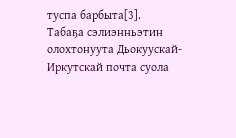туспа барбыта[3].
Табаҕа сэлиэнньэтин олохтонуута Дьокуускай-Иркутскай почта суола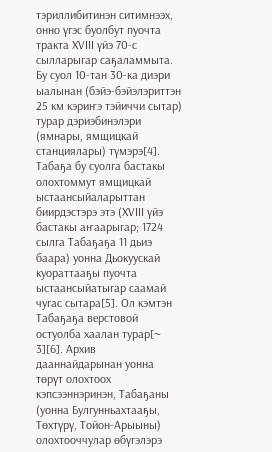тэриллибитинэн ситимнээх, онно үгэс буолбут пуочта тракта XVIII үйэ 70-с сылларыгар саҕаламмыта. Бу суол 10-тан 30-ка диэри ыалынан (бэйэ-бэйэлэриттэн 25 км кэриҥэ тэйиччи сытар) турар дэриэбинэлэри (ямнары, ямщицкай станциялары) түмэрэ[4]. Табаҕа бу суолга бастакы олохтоммут ямщицкай ыстаансыйаларыттан биирдэстэрэ этэ (XVIII үйэ бастакы аҥаарыгар; 1724 сылга Табаҕаҕа 11 дьиэ баара) уонна Дьокуускай куораттааҕы пуочта ыстаансыйатыгар саамай чугас сытара[5]. Ол кэмтэн Табаҕаҕа верстовой остуолба хаалан турар[~ 3][6]. Архив дааннайдарынан уонна төрүт олохтоох кэпсээннэринэн, Табаҕаны (уонна Булгунньахтааҕы, Төхтүрү, Тойон-Арыыны) олохтооччулар өбүгэлэрэ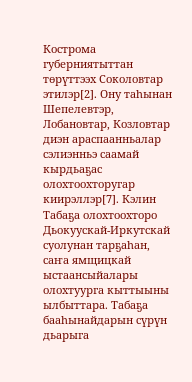Кострома губерниятыттан төрүттээх Соколовтар этилэр[2]. Ону таһынан Шепелевтэр, Лобановтар, Козловтар диэн араспаанньалар сэлиэнньэ саамай кырдьаҕас олохтоохторугар киирэллэр[7]. Кэлин Табаҕа олохтоохторо Дьокуускай-Иркутскай суолунан тарҕаһан, саҥа ямщицкай ыстаансыйалары олохтуурга кыттыыны ылбыттара. Табаҕа бааһынайдарын сүрүн дьарыга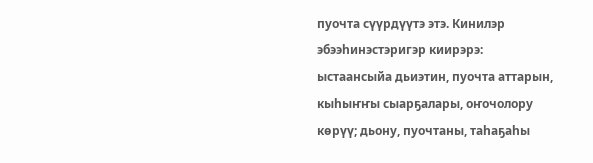пуочта сүүрдүүтэ этэ. Кинилэр эбээһинэстэригэр киирэрэ: ыстаансыйа дьиэтин, пуочта аттарын, кыһыҥҥы сыарҕалары, оҥочолору көрүү; дьону, пуочтаны, таһаҕаһы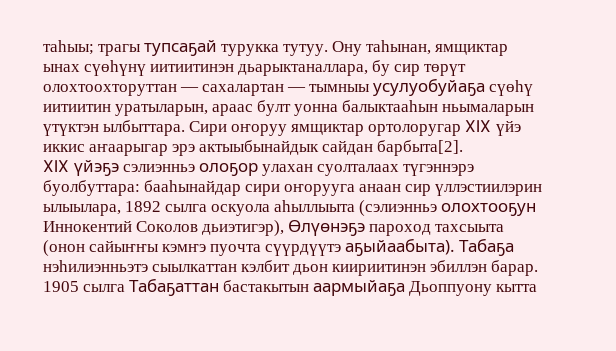таһыы; трагы тупсаҕай турукка тутуу. Ону таһынан, ямщиктар ынах сүөһүнү иитиитинэн дьарыктаналлара, бу сир төрүт олохтоохторуттан — сахалартан — тымныы усулуобуйаҕа сүөһү иитиитин уратыларын, араас булт уонна балыктааһын ньымаларын үтүктэн ылбыттара. Сири оҥоруу ямщиктар ортолоругар XIX үйэ иккис аҥаарыгар эрэ актыыбынайдык сайдан барбыта[2].
XIX үйэҕэ сэлиэнньэ олоҕор улахан суолталаах түгэннэрэ буолбуттара: бааһынайдар сири оҥорууга анаан сир үллэстиилэрин ылыылара, 1892 сылга оскуола аһыллыыта (сэлиэнньэ олохтооҕун Иннокентий Соколов дьиэтигэр), Өлүөнэҕэ пароход тахсыыта (онон сайыҥҥы кэмҥэ пуочта сүүрдүүтэ аҕыйаабыта). Табаҕа нэһилиэнньэтэ сыылкаттан кэлбит дьон киириитинэн эбиллэн барар. 1905 сылга Табаҕаттан бастакытын аармыйаҕа Дьоппуону кытта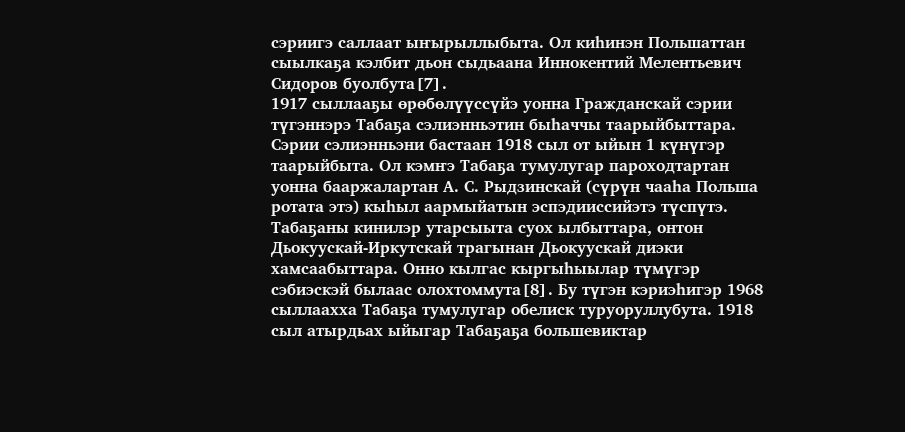сэриигэ саллаат ыҥырыллыбыта. Ол киһинэн Польшаттан сыылкаҕа кэлбит дьон сыдьаана Иннокентий Мелентьевич Сидоров буолбута[7].
1917 сыллааҕы өрөбөлүүссүйэ уонна Гражданскай сэрии түгэннэрэ Табаҕа сэлиэнньэтин быһаччы таарыйбыттара. Сэрии сэлиэнньэни бастаан 1918 сыл от ыйын 1 күнүгэр таарыйбыта. Ол кэмҥэ Табаҕа тумулугар пароходтартан уонна бааржалартан А. С. Рыдзинскай (сүрүн чааһа Польша ротата этэ) кыһыл аармыйатын эспэдииссийэтэ түспүтэ. Табаҕаны кинилэр утарсыыта суох ылбыттара, онтон Дьокуускай-Иркутскай трагынан Дьокуускай диэки хамсаабыттара. Онно кылгас кыргыһыылар түмүгэр сэбиэскэй былаас олохтоммута[8]. Бу түгэн кэриэһигэр 1968 сыллаахха Табаҕа тумулугар обелиск туруоруллубута. 1918 сыл атырдьах ыйыгар Табаҕаҕа большевиктар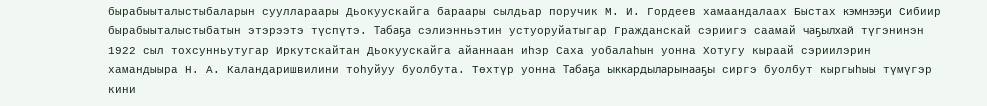бырабыыталыстыбаларын сууллараары Дьокуускайга бараары сылдьар поручик М. И. Гордеев хамаандалаах Быстах кэмнээҕи Сибиир бырабыыталыстыбатын этэрээтэ түспүтэ. Табаҕа сэлиэнньэтин устуоруйатыгар Гражданскай сэриигэ саамай чаҕылхай түгэнинэн 1922 сыл тохсунньутугар Иркутскайтан Дьокуускайга айаннаан иһэр Саха уобалаһын уонна Хотугу кыраай сэриилэрин хамандыыра Н. А. Каландаришвилини тоһуйуу буолбута. Төхтүр уонна Табаҕа ыккардыларынааҕы сиргэ буолбут кыргыһыы түмүгэр кини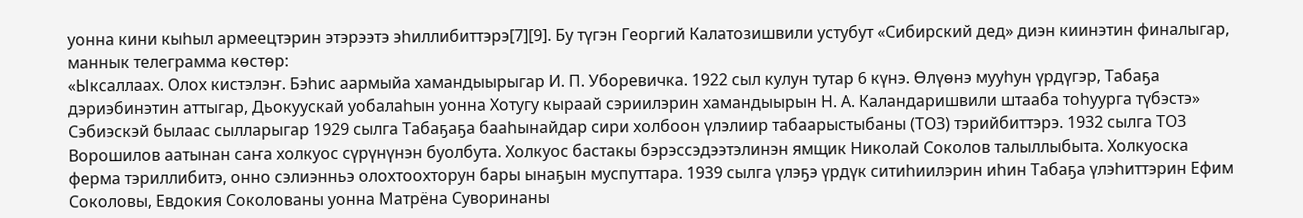уонна кини кыһыл армеецтэрин этэрээтэ эһиллибиттэрэ[7][9]. Бу түгэн Георгий Калатозишвили устубут «Сибирский дед» диэн киинэтин финалыгар, маннык телеграмма көстөр:
«Ыксаллаах. Олох кистэлэҥ. Бэһис аармыйа хамандыырыгар И. П. Уборевичка. 1922 сыл кулун тутар 6 күнэ. Өлүөнэ мууһун үрдүгэр, Табаҕа дэриэбинэтин аттыгар, Дьокуускай уобалаһын уонна Хотугу кыраай сэриилэрин хамандыырын Н. А. Каландаришвили штааба тоһуурга түбэстэ»
Сэбиэскэй былаас сылларыгар 1929 сылга Табаҕаҕа бааһынайдар сири холбоон үлэлиир табаарыстыбаны (ТОЗ) тэрийбиттэрэ. 1932 сылга ТОЗ Ворошилов аатынан саҥа холкуос сүрүнүнэн буолбута. Холкуос бастакы бэрэссэдээтэлинэн ямщик Николай Соколов талыллыбыта. Холкуоска ферма тэриллибитэ, онно сэлиэнньэ олохтоохторун бары ынаҕын муспуттара. 1939 сылга үлэҕэ үрдүк ситиһиилэрин иһин Табаҕа үлэһиттэрин Ефим Соколовы, Евдокия Соколованы уонна Матрёна Суворинаны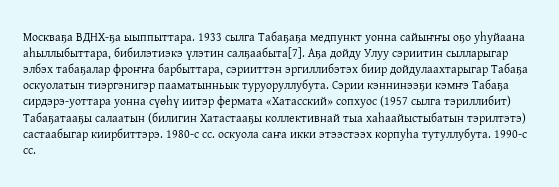Москваҕа ВДНХ-ҕа ыыппыттара. 1933 сылга Табаҕаҕа медпункт уонна сайыҥҥы оҕо уһуйаана аһыллыбыттара, бибилэтиэкэ үлэтин салҕаабыта[7]. Аҕа дойду Улуу сэриитин сылларыгар элбэх табаҕалар фроҥҥа барбыттара, сэрииттэн эргиллибэтэх биир дойдулаахтарыгар Табаҕа оскуолатын тиэргэнигэр пааматынньык туруоруллубута. Сэрии кэннинээҕи кэмҥэ Табаҕа сирдэрэ-уоттара уонна сүөһү иитэр фермата «Хатасский» сопхуос (1957 сылга тэриллибит) Табаҕатааҕы салаатын (билигин Хатастааҕы коллективнай тыа хаһаайыстыбатын тэрилтэтэ) састаабыгар киирбиттэрэ. 1980-с сс. оскуола саҥа икки этээстээх корпуһа тутуллубута. 1990-с сс.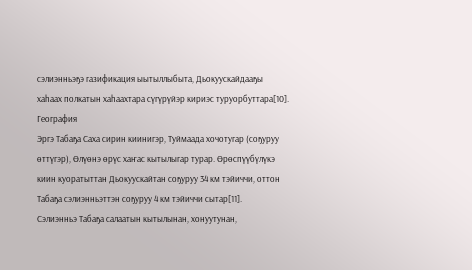сэлиэнньэҕэ газификация ыытыллыбыта, Дьокуускайдааҕы хаһаах полкатын хаһаахтара сүгүрүйэр кириэс туруорбуттара[10].
География
Эргэ Табаҕа Саха сирин киинигэр, Туймаада хочотугар (соҕуруу өттүгэр), Өлүөнэ өрүс хаҥас кытылыгар турар. Өрөспүүбүлүкэ киин куоратыттан Дьокуускайтан соҕуруу 34 км тэйиччи, оттон Табаҕа сэлиэнньэттэн соҕуруу 4 км тэйиччи сытар[11].
Сэлиэнньэ Табаҕа салаатын кытылынан, хонуутунан,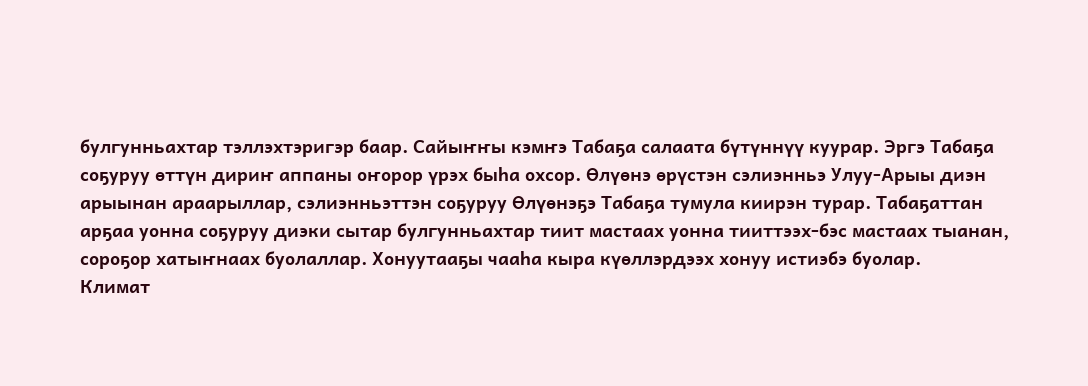булгунньахтар тэллэхтэригэр баар. Сайыҥҥы кэмҥэ Табаҕа салаата бүтүннүү куурар. Эргэ Табаҕа соҕуруу өттүн дириҥ аппаны оҥорор үрэх быһа охсор. Өлүөнэ өрүстэн сэлиэнньэ Улуу-Арыы диэн арыынан араарыллар, сэлиэнньэттэн соҕуруу Өлүөнэҕэ Табаҕа тумула киирэн турар. Табаҕаттан арҕаа уонна соҕуруу диэки сытар булгунньахтар тиит мастаах уонна тииттээх-бэс мастаах тыанан, сороҕор хатыҥнаах буолаллар. Хонуутааҕы чааһа кыра күөллэрдээх хонуу истиэбэ буолар.
Климат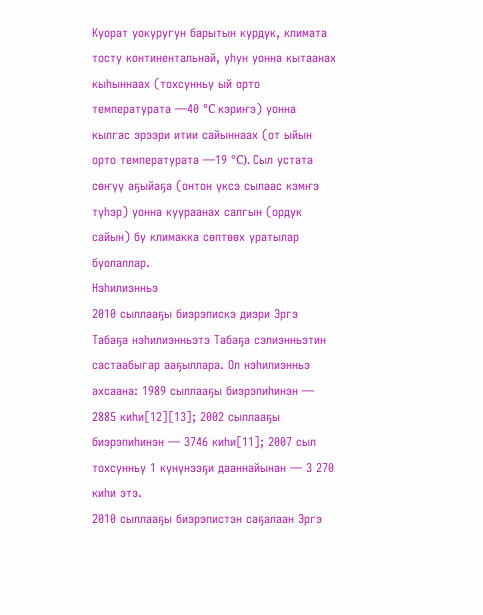Куорат уокуругун барытын курдук, климата тосту континентальнай, уһун уонна кытаанах кыһыннаах (тохсунньу ый орто температурата —40 °C кэриҥэ) уонна кылгас эрээри итии сайыннаах (от ыйын орто температурата —19 °C). Сыл устата сөҥүү аҕыйаҕа (онтон үксэ сылаас кэмҥэ түһэр) уонна куураанах салгын (ордук сайын) бу климакка сөптөөх уратылар буолаллар.
Нэһилиэнньэ
2010 сыллааҕы биэрэпискэ диэри Эргэ Табаҕа нэһилиэнньэтэ Табаҕа сэлиэнньэтин састаабыгар ааҕыллара. Ол нэһилиэнньэ ахсаана: 1989 сыллааҕы биэрэпиһинэн — 2885 киһи[12][13]; 2002 сыллааҕы биэрэпиһинэн — 3746 киһи[11]; 2007 сыл тохсунньу 1 күнүнээҕи дааннайынан — 3 270 киһи этэ.
2010 сыллааҕы биэрэпистэн саҕалаан Эргэ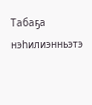Табаҕа нэһилиэнньэтэ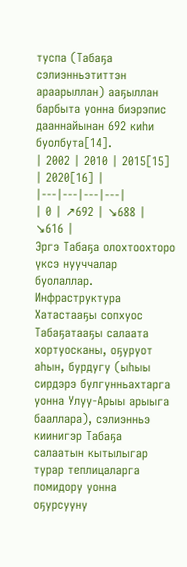туспа (Табаҕа сэлиэнньэтиттэн араарыллан) ааҕыллан барбыта уонна биэрэпис дааннайынан 692 киһи буолбута[14].
| 2002 | 2010 | 2015[15] | 2020[16] |
|---|---|---|---|
| 0 | ↗692 | ↘688 | ↘616 |
Эргэ Табаҕа олохтоохторо үксэ нууччалар буолаллар.
Инфраструктура
Хатастааҕы сопхуос Табаҕатааҕы салаата хортуосканы, оҕуруот аһын, бурдугу (ыһыы сирдэрэ булгунньахтарга уонна Улуу-Арыы арыыга бааллара), сэлиэнньэ киинигэр Табаҕа салаатын кытылыгар турар теплицаларга помидору уонна оҕурсууну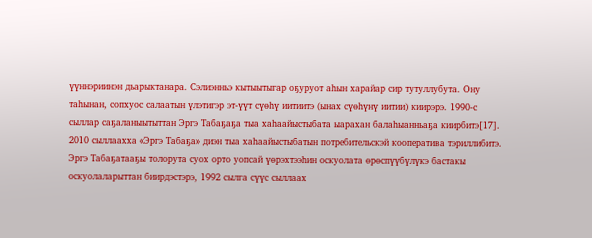үүннэриинэн дьарыктанара. Сэлиэнньэ кытыытыгар оҕуруот аһын харайар сир тутуллубута. Ону таһынан, сопхуос салаатын үлэтигэр эт-үүт сүөһү иитиитэ (ынах сүөһүнү иитии) киирэрэ. 1990-с сыллар саҕаланыытыттан Эргэ Табаҕаҕа тыа хаһаайыстыбата ыарахан балаһыанньаҕа киирбитэ[17]. 2010 сыллаахха «Эргэ Табаҕа» диэн тыа хаһаайыстыбатын потребительскэй кооператива тэриллибитэ.
Эргэ Табаҕатааҕы толорута суох орто уопсай үөрэхтээһин оскуолата өрөспүүбүлүкэ бастакы оскуолаларыттан биирдэстэрэ, 1992 сылга сүүс сыллаах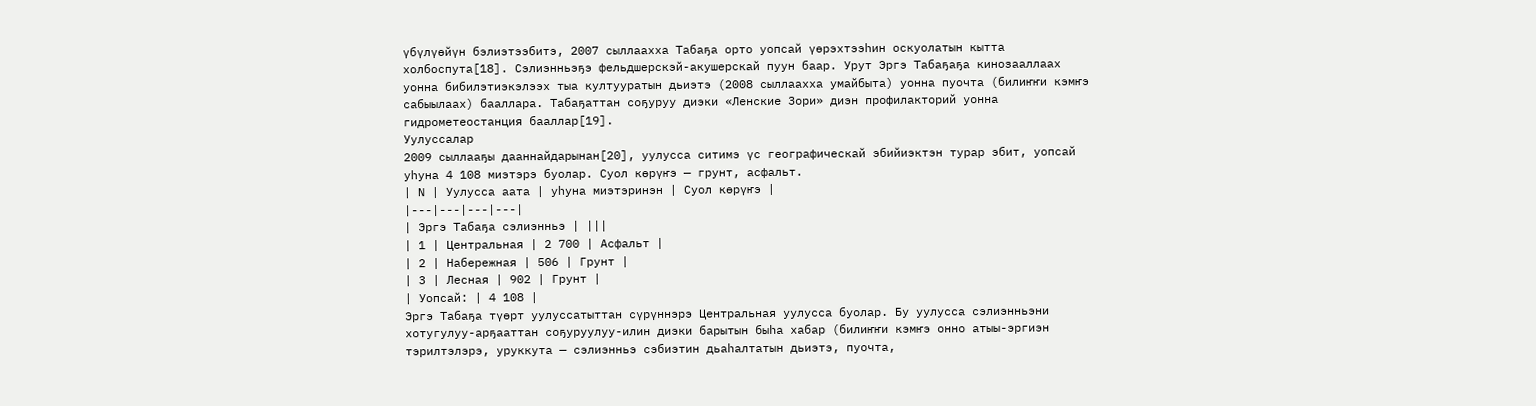үбүлүөйүн бэлиэтээбитэ, 2007 сыллаахха Табаҕа орто уопсай үөрэхтээһин оскуолатын кытта холбоспута[18]. Сэлиэнньэҕэ фельдшерскэй-акушерскай пуун баар. Урут Эргэ Табаҕаҕа кинозааллаах уонна бибилэтиэкэлээх тыа култууратын дьиэтэ (2008 сыллаахха умайбыта) уонна пуочта (билиҥҥи кэмҥэ сабыылаах) бааллара. Табаҕаттан соҕуруу диэки «Ленские Зори» диэн профилакторий уонна гидрометеостанция бааллар[19].
Уулуссалар
2009 сыллааҕы дааннайдарынан[20], уулусса ситимэ үс географическай эбийиэктэн турар эбит, уопсай уһуна 4 108 миэтэрэ буолар. Суол көрүҥэ — грунт, асфальт.
| N | Уулусса аата | уһуна миэтэринэн | Суол көрүҥэ |
|---|---|---|---|
| Эргэ Табаҕа сэлиэнньэ | |||
| 1 | Центральная | 2 700 | Асфальт |
| 2 | Набережная | 506 | Грунт |
| 3 | Лесная | 902 | Грунт |
| Уопсай: | 4 108 |
Эргэ Табаҕа түөрт уулуссатыттан сүрүннэрэ Центральная уулусса буолар. Бу уулусса сэлиэнньэни хотугулуу-арҕааттан соҕуруулуу-илин диэки барытын быһа хабар (билиҥҥи кэмҥэ онно атыы-эргиэн тэрилтэлэрэ, уруккута — сэлиэнньэ сэбиэтин дьаһалтатын дьиэтэ, пуочта,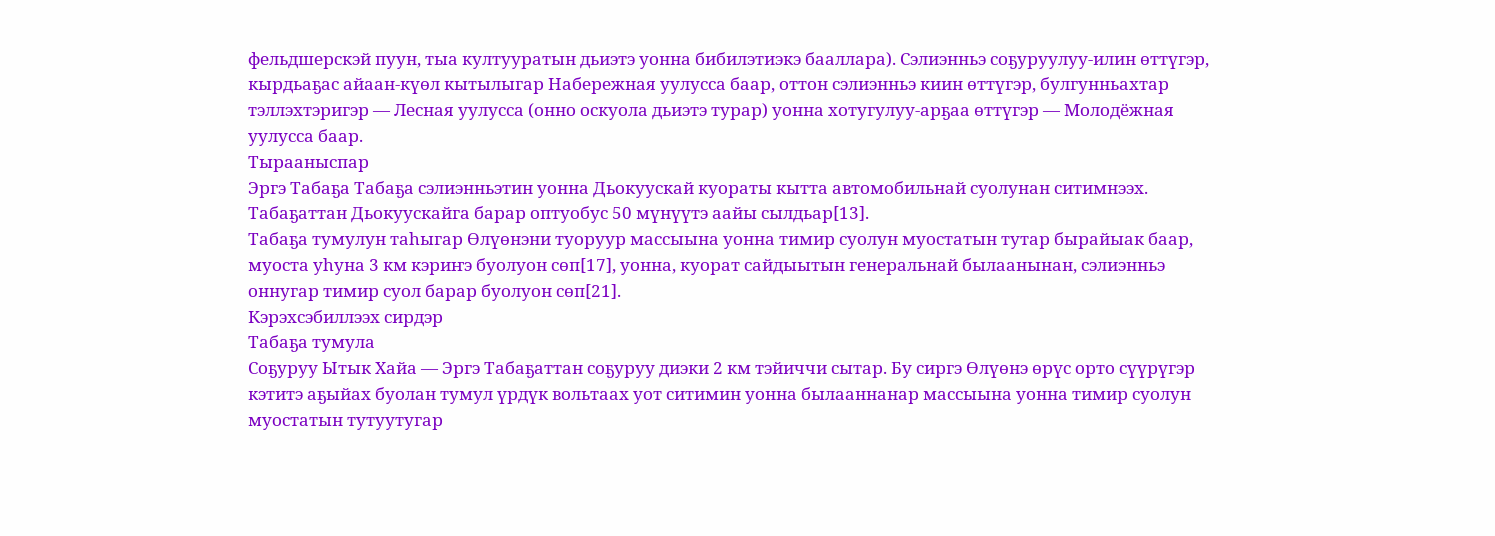фельдшерскэй пуун, тыа култууратын дьиэтэ уонна бибилэтиэкэ бааллара). Сэлиэнньэ соҕуруулуу-илин өттүгэр, кырдьаҕас айаан-күөл кытылыгар Набережная уулусса баар, оттон сэлиэнньэ киин өттүгэр, булгунньахтар тэллэхтэригэр — Лесная уулусса (онно оскуола дьиэтэ турар) уонна хотугулуу-арҕаа өттүгэр — Молодёжная уулусса баар.
Тырааныспар
Эргэ Табаҕа Табаҕа сэлиэнньэтин уонна Дьокуускай куораты кытта автомобильнай суолунан ситимнээх. Табаҕаттан Дьокуускайга барар оптуобус 50 мүнүүтэ аайы сылдьар[13].
Табаҕа тумулун таһыгар Өлүөнэни туоруур массыына уонна тимир суолун муостатын тутар бырайыак баар, муоста уһуна 3 км кэриҥэ буолуон сөп[17], уонна, куорат сайдыытын генеральнай былаанынан, сэлиэнньэ оннугар тимир суол барар буолуон сөп[21].
Кэрэхсэбиллээх сирдэр
Табаҕа тумула
Соҕуруу Ытык Хайа — Эргэ Табаҕаттан соҕуруу диэки 2 км тэйиччи сытар. Бу сиргэ Өлүөнэ өрүс орто сүүрүгэр кэтитэ аҕыйах буолан тумул үрдүк вольтаах уот ситимин уонна былааннанар массыына уонна тимир суолун муостатын тутуутугар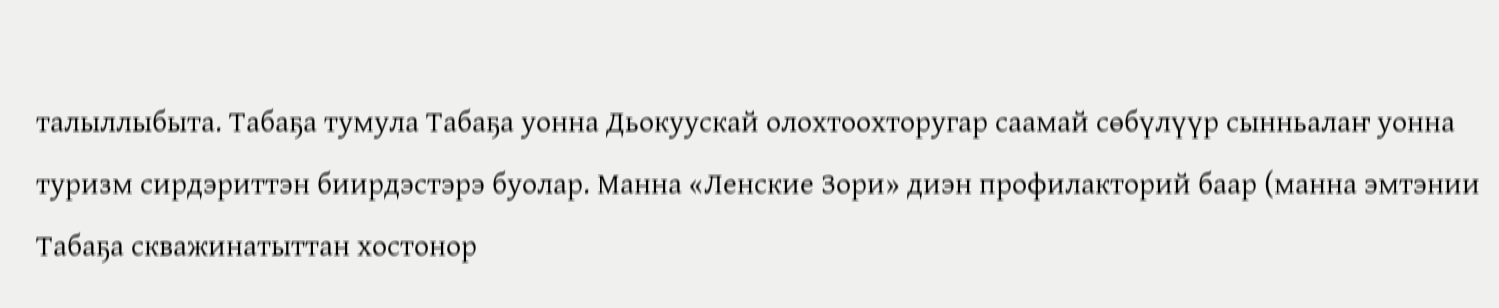талыллыбыта. Табаҕа тумула Табаҕа уонна Дьокуускай олохтоохторугар саамай сөбүлүүр сынньалаҥ уонна туризм сирдэриттэн биирдэстэрэ буолар. Манна «Ленские Зори» диэн профилакторий баар (манна эмтэнии Табаҕа скважинатыттан хостонор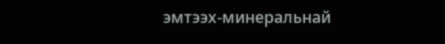эмтээх-минеральнай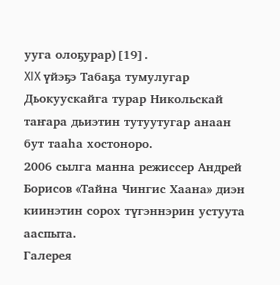ууга олоҕурар)[19].
XIX үйэҕэ Табаҕа тумулугар Дьокуускайга турар Никольскай таҥара дьиэтин тутуутугар анаан бут тааһа хостоноро.
2006 сылга манна режиссер Андрей Борисов «Тайна Чингис Хаана» диэн киинэтин сорох түгэннэрин устуута ааспыта.
Галерея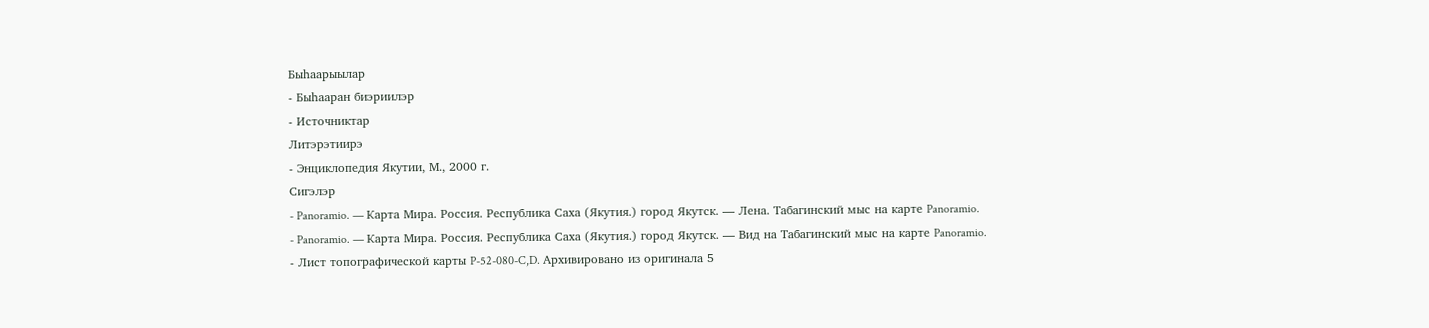Быһаарыылар
- Быһааран биэриилэр
- Источниктар
Литэрэтиирэ
- Энциклопедия Якутии, М., 2000 г.
Сигэлэр
- Panoramio. — Карта Мира. Россия. Республика Саха (Якутия.) город Якутск. — Лена. Табагинский мыс на карте Panoramio.
- Panoramio. — Карта Мира. Россия. Республика Саха (Якутия.) город Якутск. — Вид на Табагинский мыс на карте Panoramio.
- Лист топографической карты P-52-080-C,D. Архивировано из оригинала 5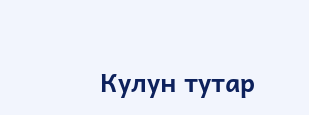Кулун тутар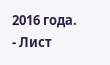2016 года.
- Лист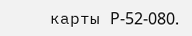карты P-52-080.